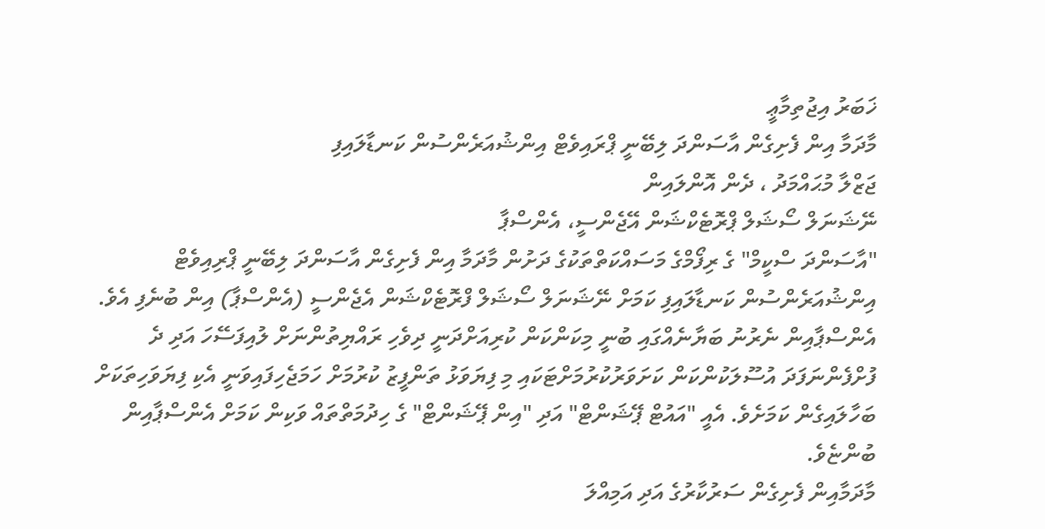ޚަބަރު އިޖުތިމާޢީ
މާދަމާ އިން ފެށިގެން އާސަންދަ ލިބޭނީ ޕްރައިވެޓް އިންޝުއަރެންސުން ކަނޑާލައިފި
ޖަޒްލާ މުޙައްމަދު ، ދެން އޮންލައިން
ނޭޝަނަލް ސޯޝަލް ޕްރޮޓެކްޝަން އޭޖެންސީ، އެންސްޕާ
"އާސަންދަ ސްކީމް" ގެ ރިފޯމްގެ މަސައްކަތްތަކުގެ ދަށުން މާދަމާ އިން ފެށިގެން އާސަންދަ ލިބޭނީ ޕްރިއިވެޓް އިންޝުއަރެންސުން ކަނޑާލައިފި ކަމަށް ނޭޝަނަލް ސޯޝަލް ފްރޮޓެކްޝަން އެޖެންސީ (އެންސްޕާ) އިން ބުނެފި އެވެ.
އެންސްޕާއިން ނެރުނު ބަޔާނެއްގައި ބުނީ މިކަންކަން ކުރިއަށްދަނީ ދިވެހި ރައްޔިތުންނަށް ލުއިފަސޭހަ އަދި ދެ ފުށްފެންނަފަދަ އުސޫލަކުންކަން ކަށަވަރުކުރުމަށްޓަކައި މި ފިޔަވަޅު ތަންފީޒު ކުރުމަށް ހަމަޖެހިފައިވަނީ އެކި ފިޔަވަހިތަކަށް ބަހާލައިގެން ކަމަށެވެ. އެއީ "އައުޓް ޕޭޝަންޓް" އަދި "އިން ޕޭޝަންޓް" ގެ ހިދުމަތްތައް ވަކިން ކަމަށް އެންސްޕާއިން ބުންޏެވެ.
މާދަމާއިން ފެށިގެން ސަރުކާރުގެ އަދި އަމިއްލަ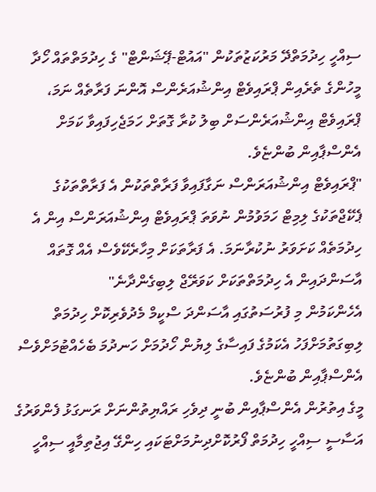ސިއްހީ ހިދުމަތްދޭ މަރުކަޒުތަކުން "އައުޓް-ޕޭޝަންޓް" ގެ ހިދުމަތްތައް ހޯދާ މީހުންގެ ތެރެއިން ޕްރައިވެޓް އިންޝުއަރެންސް އޮންނަ ފަރާތެއް ނަމަ، ޕްރައިވެޓް އިންޝުއަރެންސަށް ބިލު ކުރާ ގޮތަށް ހަމަޖެހިފައިވާ ކަމަށް އެންސްޕާއިން ބުންޏެވެ.
"ޕްރައިވެޓް އިންޝުއަރަންސް ނަގާފައިވާ ފަރާތްތަކުން އެ ފަރާތްތަކުގެ ޕެކޭޖްތަކުގެ ލިމިޓް ހަމަވުމުން ނުވަތަ ޕްރައިވެޓް އިންޝުއަރަންސް އިން އެ ހިދުމަތެއް ކަށަވަރު ނުކުރާނަމަ. އެ ފަރާތަކަށް މިހާރެކޭވެސް އެއް ގޮތައް އާސަންދައިން އެ ހިދުމަތްތަކަށް ކަވަރޭޖް ލިބިގެންދާނެ"
އެހެންކަމުން މި ފުރުސަތުގައި އާސަންދަ ސްކީމް މެދުވެރިކޮށް ހިދުމަތް ލިބިގަތުމަށްފަހު އެކަމުގެ ފައިސާގެ ލިޔުން ހޯދުމަށް ހަނދުމަ ބެހެއްޓުމަށްވެސް އެންސްޕާއިން ބުންޏެވެ.
މީގެ އިތުރުން އެންސްޕާއިން ބުނީ ދިވެހި ރައްޔިތުންނަށް ރަނގަޅު ފެންވަރުގެ އަސާސީ ސިއްހީ ހިދުމަތް ފޯރުކޮށްދިނުމަށްޓަކައި ހިންގޭ އިޖުތިމާއީ ސިއްހީ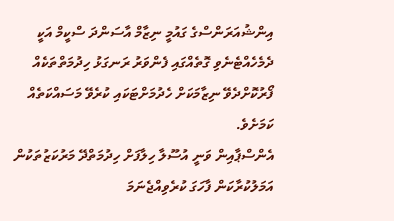އިންޝުއަރަންސްގެ ގައުމީ ނިޒާމް އާސަންދަ ސްކީމް އަކީ ދެމެހެއްޓެނެވި ގޮތެއްގައި ފެންވަރު ރަނގަޅު ހިދުމަތްތަކެއް ފޯރުކޮށްދެވޭ ނިޒާމަކަށް ހެދުމަށްޓަކައި ކުރެވޭ މަސައްކަތެއް ކަމަށެވެ.
އެންސްޕާއިން ވަނީ އުސޫލާ ހިލާފަށް ހިދުމަތްދޭ މަރުކަޒުތަކުން އަމަލުކުރާކަން ފާހަގަ ކުރެވިއްޖެނަމަ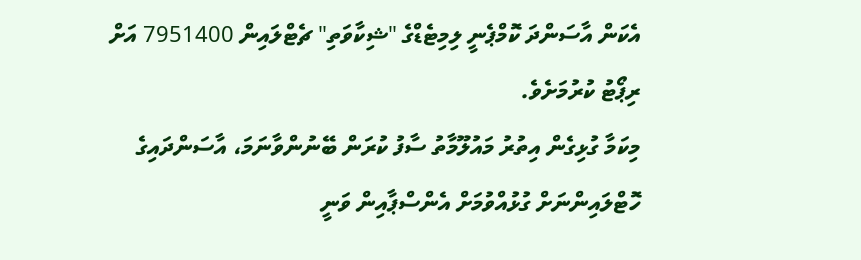އެކަން އާސަންދަ ކޮމްޕެނީ ލިމިޓެޑްގެ "ޝިކާވަތި" ޗެޓްލައިން 7951400 އަށް ރިޕޯޓު ކުރުމަށެވެ.
މިކަމާ ގުޅިގެން އިތުރު މައުލޫމާތު ސާފު ކުރަން ބޭނުންވާނަމަ، އާސަންދައިގެ ހޮޓްލައިންނަށް ގުޅުއްވުމަށް އެންސްޕާއިން ވަނީ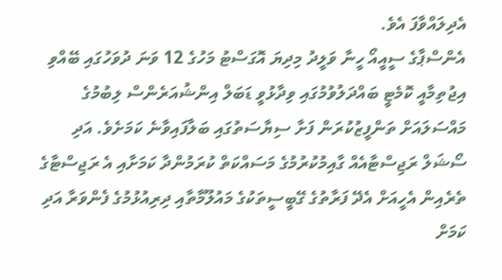އެދިލައްވާފަ އެވެ.
އެންސްޕާގެ ސީއީއޯ ހީނާ ވަލީދު މިދިޔަ އޮގަސްޓު މަހުގެ 12 ވަނަ ދުވަހުގައި ބޭއްވި އިޖުތިމާއީ ކޮމެޓީ ބައްދަލުވުމުގައި ވިދާޅުވީ ޑަބަލް އިންޝުއަރެންސް ލިބުމުގެ މައްސަލައަށް ތަންފީޒުކުރަން ފަށާ ސިޔާސަތުގައި ބަލާފައިވާނެ ކަމަށެވެ. އަދި ސޯޝަލް ރަޖިސްޓާއެއް ގާއިމުކުރުމުގެ މަސައްކަތް ކުރަމުންދާ ކަމަށާއި އެ ރަޖިސްޓާގެ ތެރެއިން އެހީއަށް އެދޭ ފަރާތުގެ ގޭބީސީތަކުގެ މައުލޫމާތާއި ދިރިއުޅުމުގެ ފެންވަރާ އަދި ކަމަށް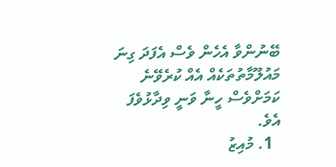ބޭނުންވާ އެހެން ވެސް އެފަދަ ގިނަ މައުލޫމާތުތަކެއް އެއް ކުރެވޭނެ ކަމަށްވެސް ހީނާ ވަނީ ވިދާޅުވެފަ އެވެ.
  1. މުއިޒު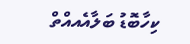ކިހާބޮޑު ބަލާއެއއްތް